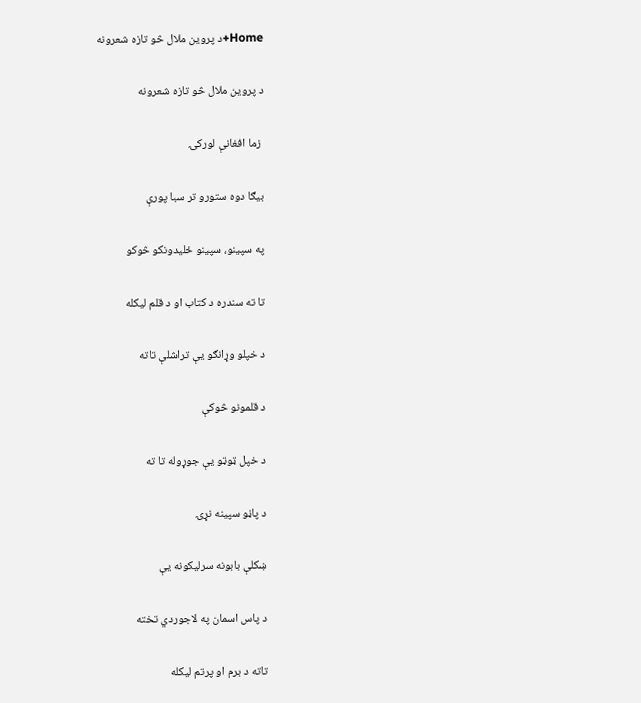Home+د پروین ملال څو تازه شعرونه

د پروین ملال څو تازه شعرونه

 زما افغانې لورکۍ

بیګا دوه ستورو تر سبا پورې

په سپینو، سپینو ځلیدونکو څوکو

تا ته سندره د کتاب او د قلم لیکله

د خپلو وړانګو یې تراشلې تاته

د قلمونو څوکې

د خپل ټوټو یې جوړوله تا ته

د پاڼو سپينه نړۍ

ښکلې بابونه سرلیکونه یې

د پاس اسمان په لاجوردي تخته

تاته د برم او پرتم لیکله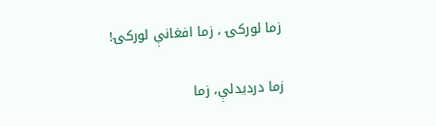زما لورکۍ ، زما افغانې لورکۍ!

زما دردیدلې، زما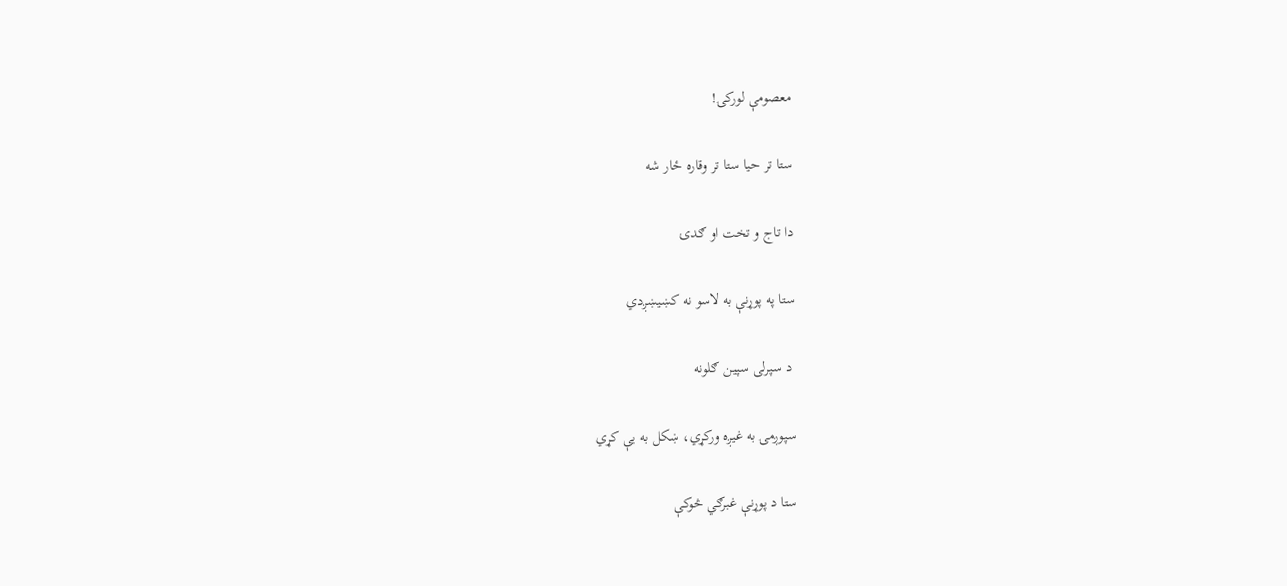معصومې لورکۍ!

ستا تر حیا ستا تر وقاره ځار شه

دا تاج و تخت او ګدۍ

ستا په پوړنې به لاسو نه کښیښږدي

 د سپرلی سپین ګلونه

سپوږمۍ به غیږه ورکړي، ښکل به یې کړي

ستا د پوړنې غبرګي څوکې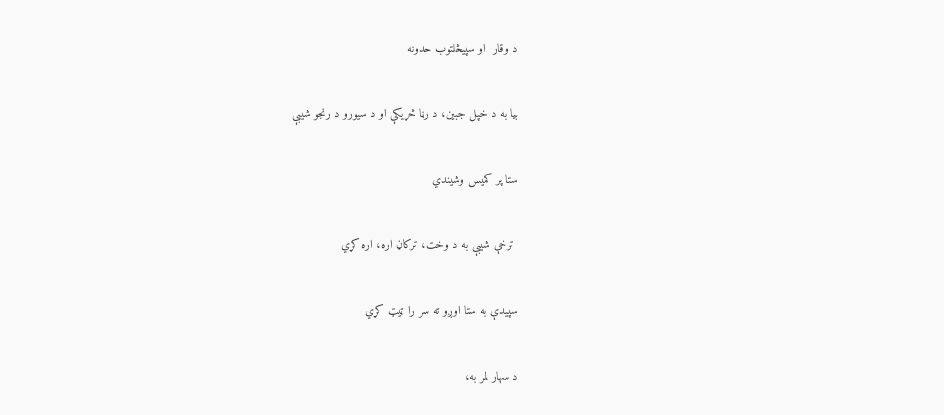د وقار  او سپیڅلتوب حدونه

بیا به د خپل جبین، د رڼا څړیکې او د سیورو د رنجو شیبې

ستا پر کمیس وشیندي

 ترخې شیبې به د وخت، ترکاڼ اره، اره کړي

سپیدې به ستا اوږو ته سر را ټیټ کړي

د سهار لمر به،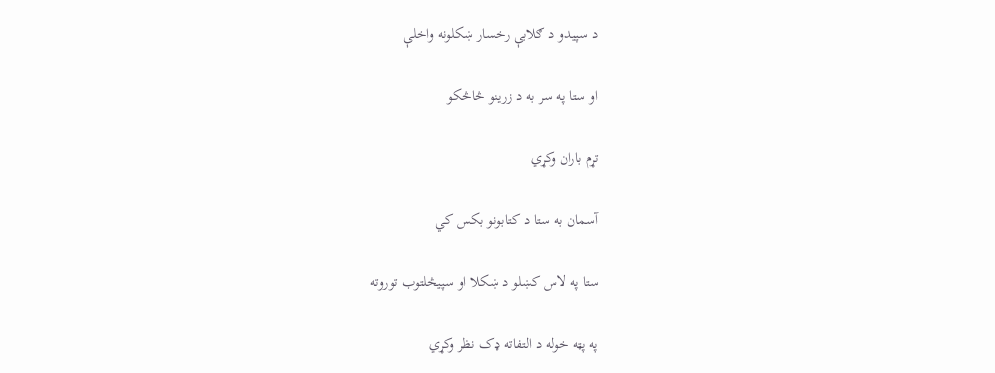د سپیدو د ګلابې رخسار ښکلونه واخلې

او ستا په سر به د زرینو څاڅکو

تړم باران وکړي

آسمان به ستا د کتابونو بکس کي

ستا په لاس کښلو د ښکلا او سپیڅلتوب توروته

په پټه خوله د التفاته ډک نظر وکړي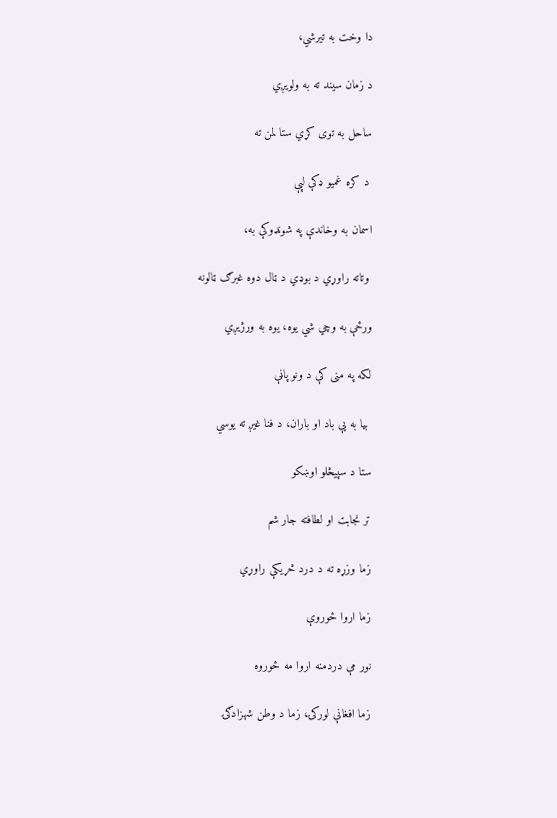دا وخت به تیرشي،

د زمان سیند ته به ولویږي

ساحل به توی کړي ستا لمن ته

 د کره غمیو ډکې لپې

اسمان به وخاندې په شونډوکې به،

 وتاته راوړي د بوډي د ټال دوه غبرګ ټالونه

ورځې به وچي شي یوه، یوه به ورژیږي

لکه په منی کې د ونو پاڼې

 بیا به یې باد او باران، د فنا غیږ ته یوسي

ستا د سپیڅلو اوښکو

تر نجابت او لطافته جار شم

زما وزړه ته د درد څړیکې راوړي

زما اروا ځوروې

نور مې دردمنه اروا مه ځوروه

زما افغانې لورکۍ، زما د وطن شهزادګۍ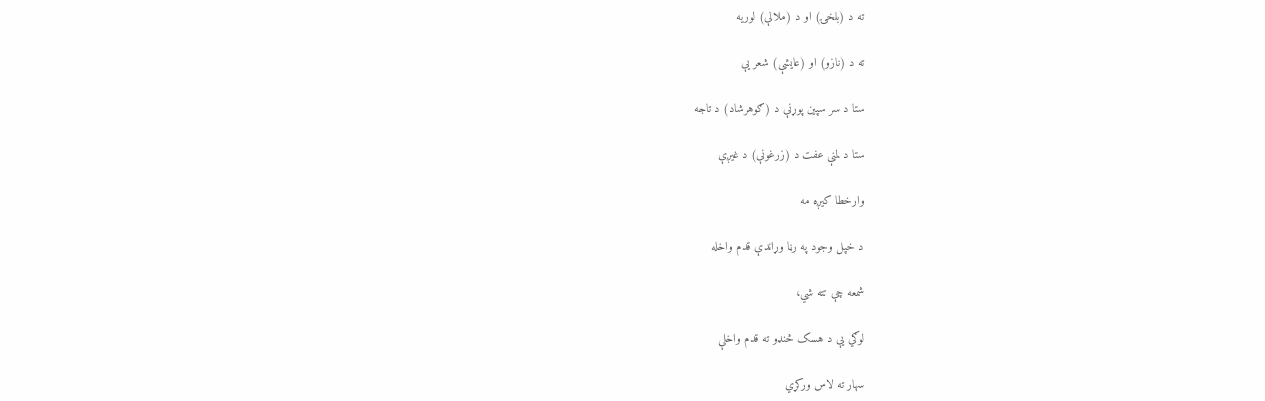ته د (بلخۍ) او د (ملالې) لوريه

ته د (نازو) او (عایشې) شعر یې

ستا د سر سپین پوړنې د (ګوهرشاد) د تاجه

ستا د لمنې عفت د (زرغونې) د غیږې

وارخطا کیږه مه

د خپل وجود په رڼا وړاندې قدم واخله

شمعه چې تته شي،

لوګي یې د هسک څنډو ته قدم واخلې

سهار ته لاس ورکړي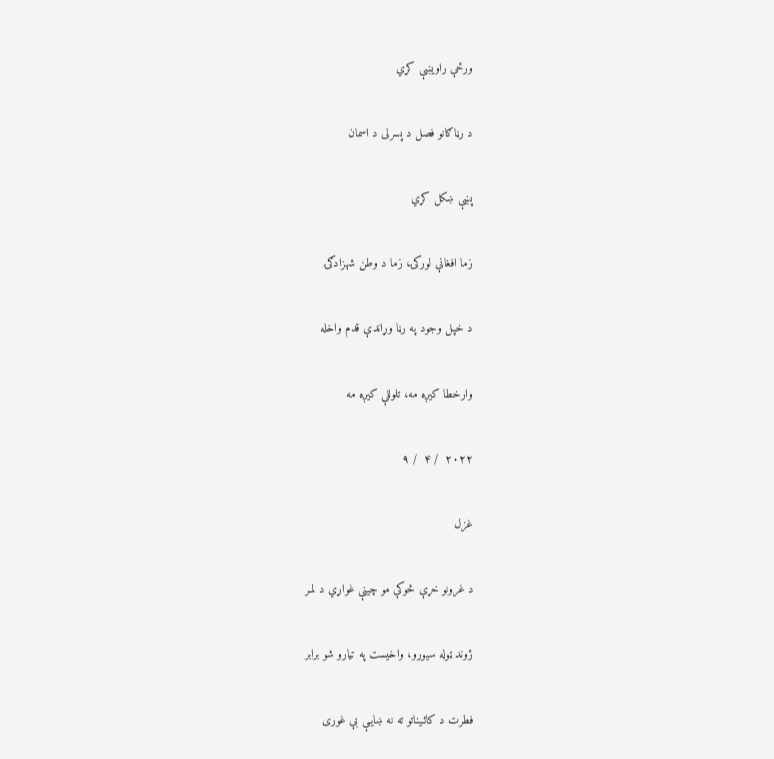ورځې راویښې کړي

د رڼاګانو فصل د پسرلی د اسمان

پښې ښکل کړي

زما افغانې لورکۍ، زما د وطن شهزادګۍ

د خپل وجود په رڼا وړاندې قدم واخله

وارخطا کیږه مه، تلوللې کیږه مه

۲۰۲۲  / ۴  / ۹

غزل

د غرونو خړې څوکې مو چینې غواړي د لمـر

ژوند ټوله سیورو، واخیست په تیارو شو برابر

فطرت د کائـیناتو ته نه ښایـې بې غوری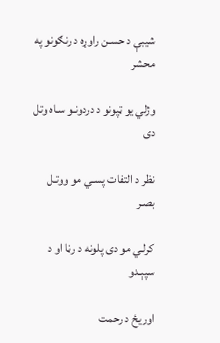شیبې د حسـن راوړه د رنګونو په محشر

وژلي یو ټپونو د دردونـو سـاه وتل دی

نظر د التفات پسـي مو ووتـل بصـر

کرلـي مو دی پلونه د رڼا او د سپېـدو

اوریځ د رحمت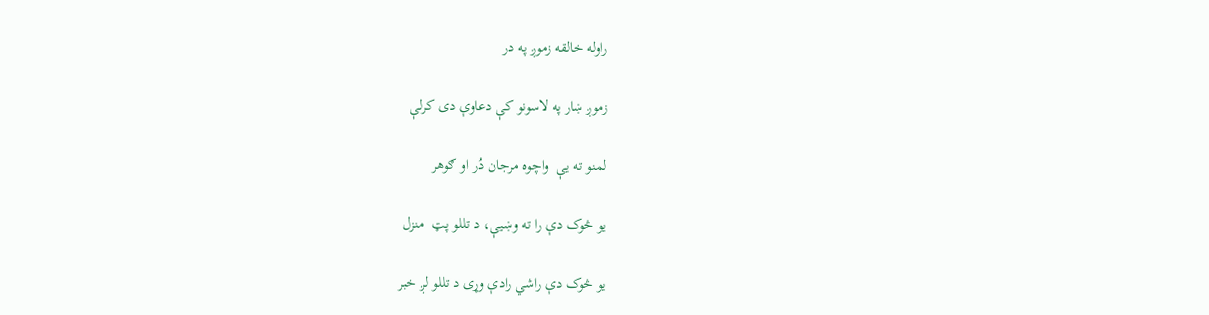راوله خالقه زموږ په در

زموږ ښار په لاسونو کې دعاوې دی کرلې

لمنو ته یې  واچوه مرجان دُر او ګوهر

یو څوک دې را ته وښیې، د تللو پټ  منزل

یو څوک دې راشي رادې وړی د تللو لږ خبر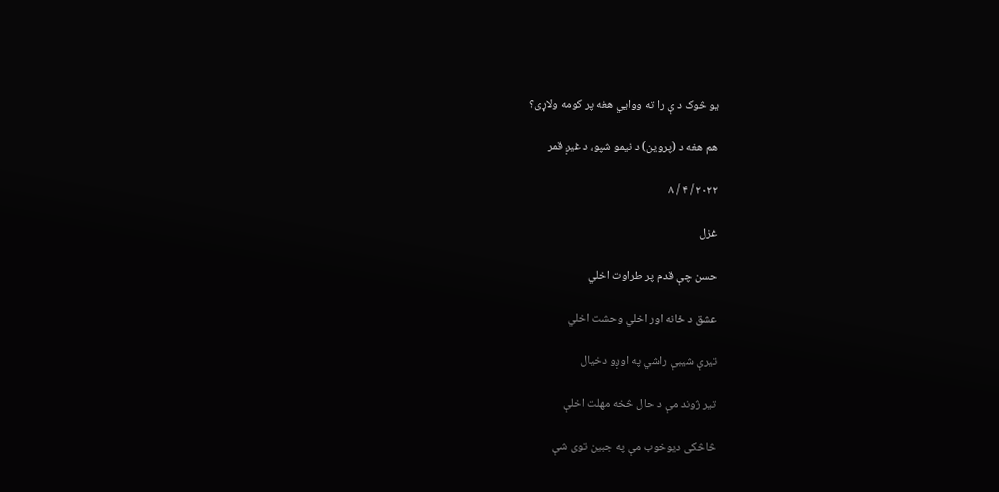یو څوک د ې را ته ووایي هغه پر کومه ولاړی؟

هم هغه د (پروین) د نیمو شپو، د غیږ قمر

۲۰۲۲ / ۴ / ۸

غزل

حسن چې قدم پر طراوت اخلي

عشق د ځانه اور اخلي وحشت اخلي

تیرې شیبې راشي په اوږو دخیال

تیر ژوند مې د حال څخه مهلت اخلې

څاڅکی دیوخوب مې په جبین توی شې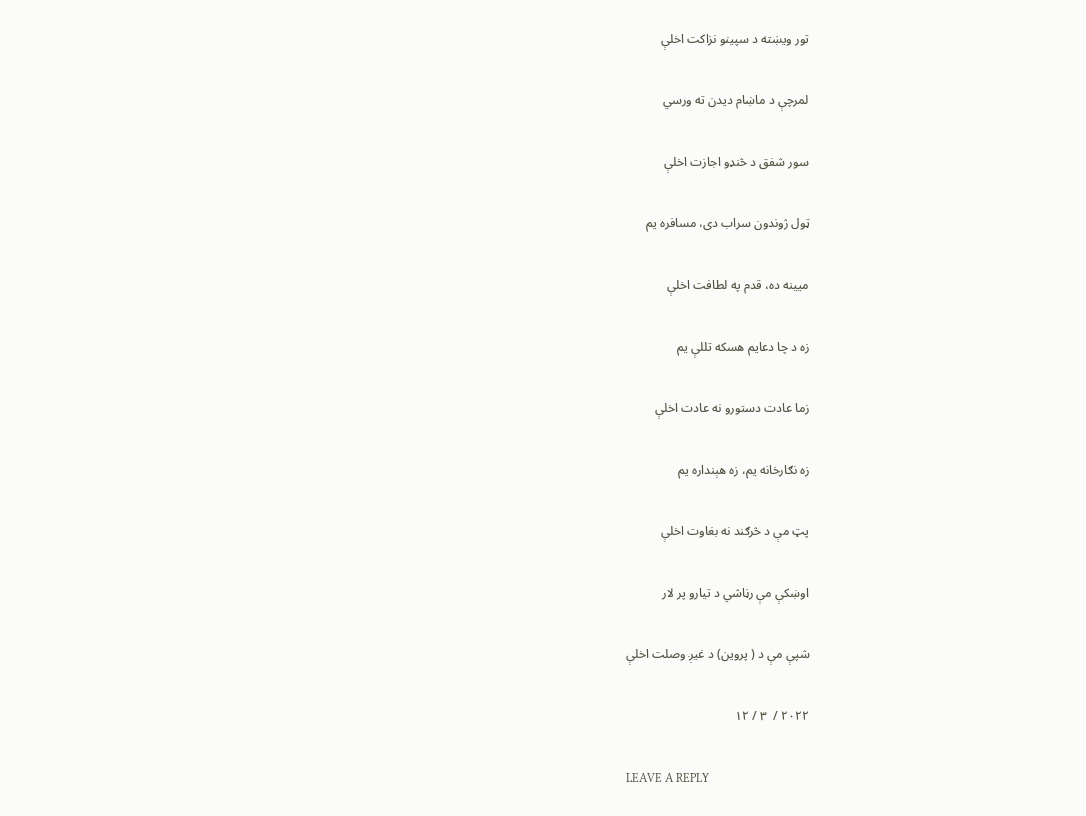تور ویښته د سپینو نزاکت اخلې

لمرچې د ماښام دیدن ته ورسي

سور شفق د څنډو اجازت اخلې

ټول ژوندون سراب دی، مسافره یم

میینه ده، قدم په لطافت اخلې

زه د چا دعایم هسکه تللې یم

زما عادت دستورو نه عادت اخلې

زه نګارخانه یم، زه هېنداره یم

پټ مې د څرګند نه بغاوت اخلې

اوښکې مې رڼاشي د تیارو پر لار

شپې مې د ( پروین) د غیږ وصلت اخلې

۲۰۲۲ /  ۳ / ۱۲

LEAVE A REPLY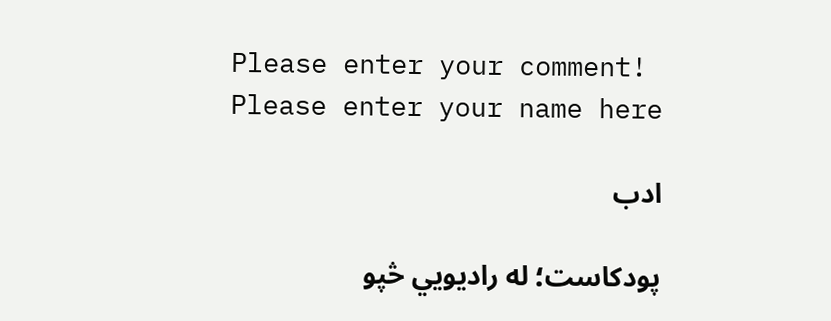Please enter your comment!
Please enter your name here

ادب

پودکاست؛ له رادیويي څپو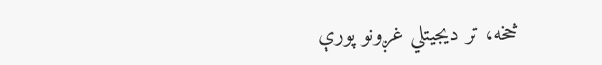څخه، تر دیجیتلي غږونو پورې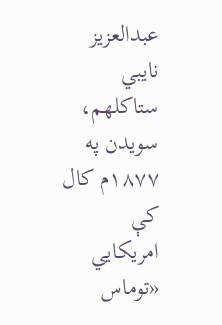عبدالعزیز نایبي ستاکلهم، سویدن په ۱۸۷۷م کال کې امریکایي «توماس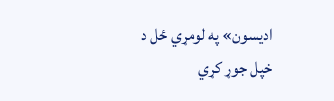ادیسون» په لومړي ځل د خپل جوړ کړي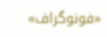«فونوگراف»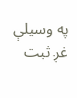په وسیلې غږ ثبت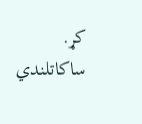کړ. ساکاتلندي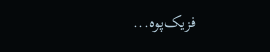فزیک‌پوه...